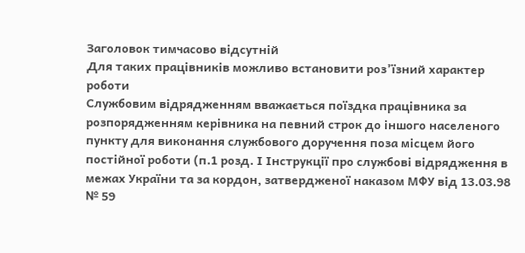Заголовок тимчасово відсутній
Для таких працівників можливо встановити роз’їзний характер роботи
Службовим відрядженням вважається поїздка працівника за розпорядженням керівника на певний строк до іншого населеного пункту для виконання службового доручення поза місцем його постійної роботи (п.1 розд. І Інструкції про службові відрядження в межах України та за кордон, затвердженої наказом МФУ від 13.03.98 № 59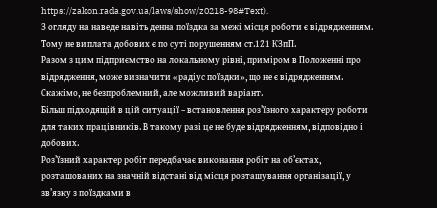https://zakon.rada.gov.ua/laws/show/z0218-98#Text).
З огляду на наведе навіть денна поїздка за межі місця роботи є відрядженням. Тому не виплата добових є по суті порушенням ст.121 КЗпП.
Разом з цим підприємство на локальному рівні, приміром в Положенні про відрядження, може визначити «радіус поїздки», що не є відрядженням. Скажімо, не безпроблемний, але можливий варіант.
Більш підходящій в цій ситуації – встановлення роз’їзного характеру роботи для таких працівників. В такому разі це не буде відрядженням, відповідно і добових.
Роз’їзний характер робіт передбачає виконання робіт на об’єктах, розташованих на значній відстані від місця розташування організації, у зв’язку з поїздками в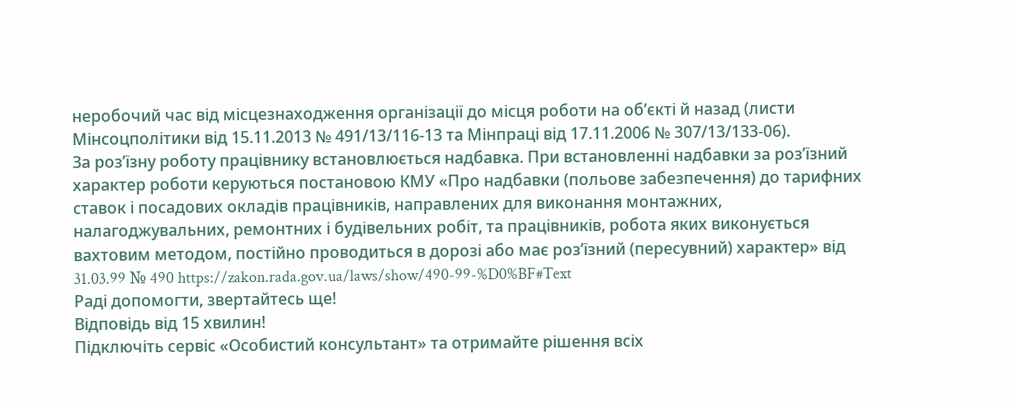неробочий час від місцезнаходження організації до місця роботи на об’єкті й назад (листи Мінсоцполітики від 15.11.2013 № 491/13/116-13 та Мінпраці від 17.11.2006 № 307/13/133-06).
За роз’їзну роботу працівнику встановлюється надбавка. При встановленні надбавки за роз’їзний характер роботи керуються постановою КМУ «Про надбавки (польове забезпечення) до тарифних ставок і посадових окладів працівників, направлених для виконання монтажних, налагоджувальних, ремонтних і будівельних робіт, та працівників, робота яких виконується вахтовим методом, постійно проводиться в дорозі або має роз’їзний (пересувний) характер» від 31.03.99 № 490 https://zakon.rada.gov.ua/laws/show/490-99-%D0%BF#Text
Раді допомогти, звертайтесь ще!
Відповідь від 15 хвилин!
Підключіть сервіс «Особистий консультант» та отримайте рішення всіх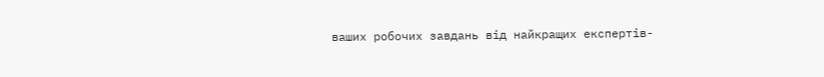ваших робочих завдань від найкращих експертів-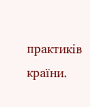практиків країни.